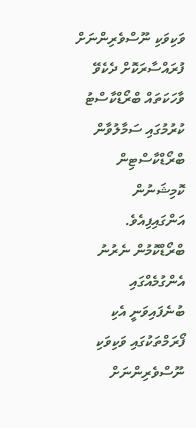ވަކިވަކި ނޫސްވެރިންނަށް ފުރައްސާރަކޮށް ދެކެވޭ ވާހަކަތައް ބްރޯޑްކާސްޓު ކުރުމުގައި ސަމާލުވާން ބްރޯޑްކާސްޓިން ކޮމިޝަނުން އަންގައިފިއެވެ.
ބްރޯޑްކޮމުން ނެރުނު އެންގުމެއްގައި ބުނެފައިވަނީ އެކި ފޯރަމްތަކުގައި ވަކިވަކި ނޫސްވެރިންނަށް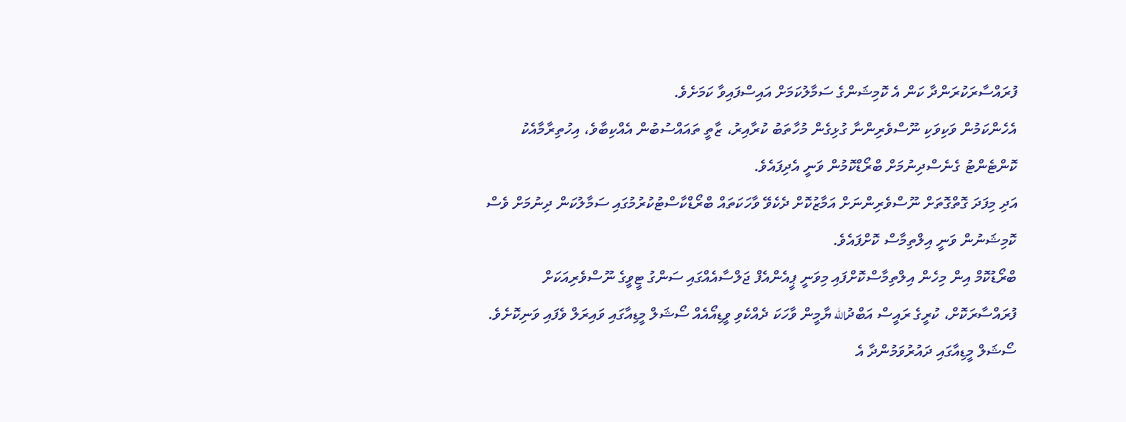ފުރައްސާރަކުރަންދާ ކަން އެ ކޮމިޝަންގެ ސަމާލުކަމަށް އައިސްފައިވާ ކަމަށެވެ.
އެހެންކަމުން ވަކިވަކި ނޫސްވެރިންނާ ގުޅިގެން މުހާތަބު ކުރާއިރު، ޒާތީ ތައައްސުބުން އެއްކިބާވެ، އިހުތިރާމާއެކު ކޮންޓެންޓު ގެނެސްދިނުމަށް ބްރޯޑްކޮމުން ވަނީ އެދިފައެވެ.
އަދި މިފަދަ ގޮތްގޮތަށް ނޫސްވެރިންނަށް އަމާޒުކޮށް ދެކެވޭ ވާހަކަތައް ބްރޯޑްކާސްޓުކުރުމުގައި ސަމާލުކަން ދިނުމަށް ވެސް ކޮމިޝަނުން ވަނީ އިލްތިމާސް ކޮށްފައެވެ.
ބްރޯޑުކޮމް އިން މިހެން އިލްތިމާސްކޮށްފައި މިވަނީ ޕީއެންއެފް ޖަލްސާއެއްގައި ސަންގު ޓީވީގެ ނޫސްވެރިއަކަށް ފުރައްސާރަކޮށް، ކުރީގެ ރައީސް އަބްދުالله ޔާމީން ވާހަކަ ދެއްކެވި ވީޑިއޯއެއް ސޯޝަލް މީޑިއާގައި ވައިރަލް ވެފައި ވަނިކޮށެވެ.
ސޯޝަލް މީޑިއާގައި ދައުރުވަމުންދާ އެ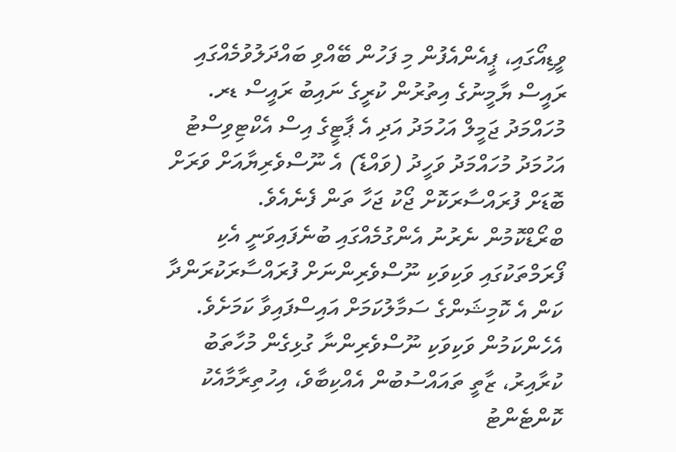ވީޑިއޯގައި، ޕީއެންއެފުން މި ފަހުން ބޭއްވި ބައްދަލުވުމެއްގައި ރައީސް ޔާމީނުގެ އިތުރުން ކުރީގެ ނައިބު ރައީސް ޑރ. މުހައްމަދު ޖަމީލް އަހުމަދު އަދި އެ ޕާޓީގެ އިސް އެކްޓިވިސްޓު އަހުމަދު މުހައްމަދު ވަހީދު (ވައްޑެ) އެ ނޫސްވެރިޔާއަށް ވަރަށް ބޮޑަށް ފުރައްސާރަކޮށް ޖޯކު ޖަހާ ތަން ފެނެއެވެ.
ބްރޯޑްކޮމުން ނެރުނު އެންގުމެއްގައި ބުނެފައިވަނީ އެކި ފޯރަމްތަކުގައި ވަކިވަކި ނޫސްވެރިންނަށް ފުރައްސާރަކުރަންދާ ކަން އެ ކޮމިޝަންގެ ސަމާލުކަމަށް އައިސްފައިވާ ކަމަށެވެ.
އެހެންކަމުން ވަކިވަކި ނޫސްވެރިންނާ ގުޅިގެން މުހާތަބު ކުރާއިރު، ޒާތީ ތައައްސުބުން އެއްކިބާވެ، އިހުތިރާމާއެކު ކޮންޓެންޓު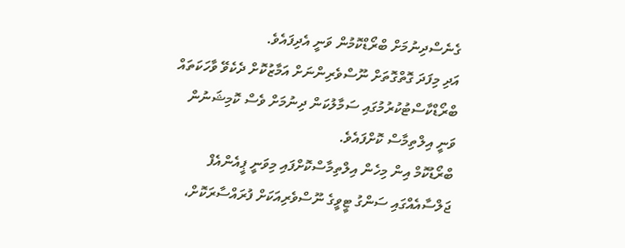ގެނެސްދިނުމަށް ބްރޯޑްކޮމުން ވަނީ އެދިފައެވެ.
އަދި މިފަދަ ގޮތްގޮތަށް ނޫސްވެރިންނަށް އަމާޒުކޮށް ދެކެވޭ ވާހަކަތައް ބްރޯޑްކާސްޓުކުރުމުގައި ސަމާލުކަން ދިނުމަށް ވެސް ކޮމިޝަނުން ވަނީ އިލްތިމާސް ކޮށްފައެވެ.
ބްރޯޑުކޮމް އިން މިހެން އިލްތިމާސްކޮށްފައި މިވަނީ ޕީއެންއެފް ޖަލްސާއެއްގައި ސަންގު ޓީވީގެ ނޫސްވެރިއަކަށް ފުރައްސާރަކޮށް،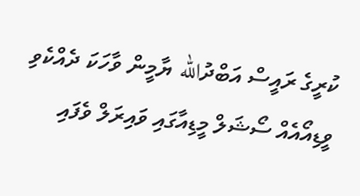ކުރީގެ ރައީސް އަބްދުالله ޔާމީން ވާހަކަ ދެއްކެވި ވީޑިއޯއެއް ސޯޝަލް މީޑިއާގައި ވައިރަލް ވެފައި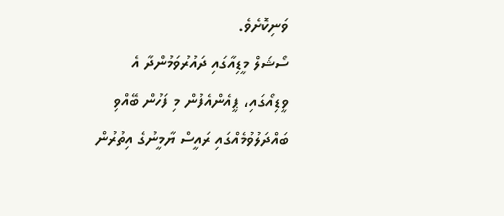ވަނިކޮށެވެ.
ސޯޝަލް މީޑިއާގައި ދައުރުވަމުންދާ އެ ވީޑިއޯގައި، ޕީއެންއެފުން މި ފަހުން ބޭއްވި ބައްދަލުވުމެއްގައި ރައީސް ޔާމީނުގެ އިތުރުން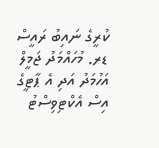ކުރީގެ ނައިބު ރައީސް ޑރ. މުހައްމަދު ޖަމީލް އަހުމަދު އަދި އެ ޕާޓީގެ އިސް އެކްޓިވިސްޓު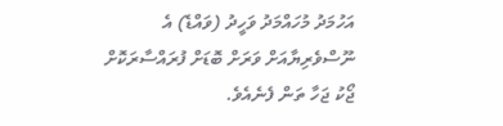އަހުމަދު މުހައްމަދު ވަހީދު (ވައްޑެ) އެ ނޫސްވެރިޔާއަށް ވަރަށް ބޮޑަށް ފުރައްސާރަކޮށް ޖޯކު ޖަހާ ތަން ފެނެއެވެ.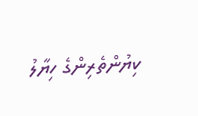ކިޔުންތެރިންގެ ހިޔާލު